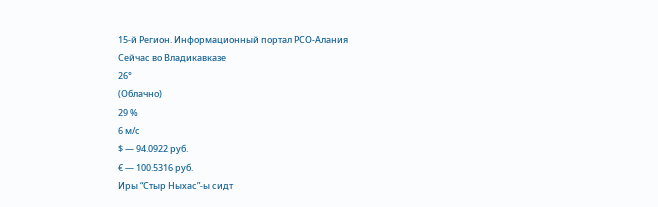15-й Регион. Информационный портал РСО-Алания
Сейчас во Владикавказе
26°
(Облачно)
29 %
6 м/с
$ — 94.0922 руб.
€ — 100.5316 руб.
Иры “Стыр Ныхас”-ы сидт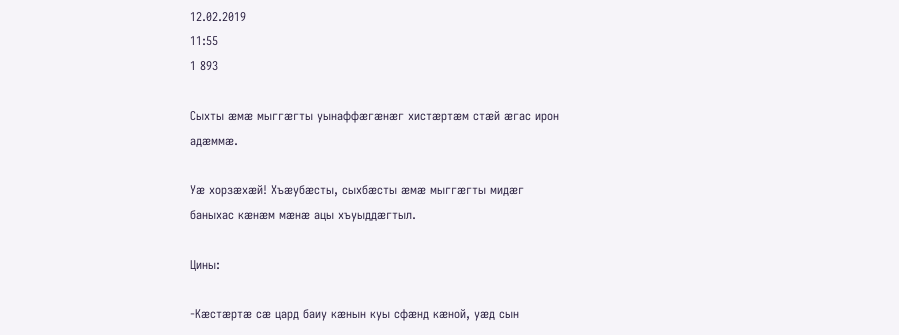12.02.2019
11:55
1 893

Сыхты æмæ мыггæгты уынаффæгæнæг хистæртæм стæй æгас ирон адæммæ.

Уæ хорзæхæй! Хъæубæсты, сыхбæсты æмæ мыггæгты мидæг баныхас кæнæм мæнæ ацы хъуыддæгтыл.

Цины:

-Кæстæртæ сæ цард баиу кæнын куы сфæнд кæной, уæд сын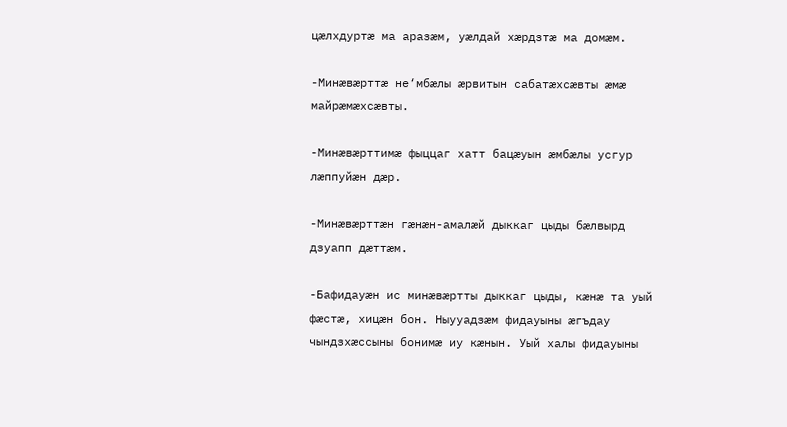цæлхдуртæ ма аразæм, уæлдай хæрдзтæ ма домæм.

-Минæвæрттæ не‘мбæлы æрвитын сабатæхсæвты æмæ майрæмæхсæвты.

-Минæвæрттимæ фыццаг хатт бацæуын æмбæлы усгур лæппуйæн дæр.

-Минæвæрттæн гæнæн-амалæй дыккаг цыды бæлвырд дзуапп дæттæм.

-Бафидауæн ис минæвæртты дыккаг цыды, кæнæ та уый фæстæ, хицæн бон. Ныууадзæм фидауыны æгъдау чындзхæссыны бонимæ иу кæнын. Уый халы фидауыны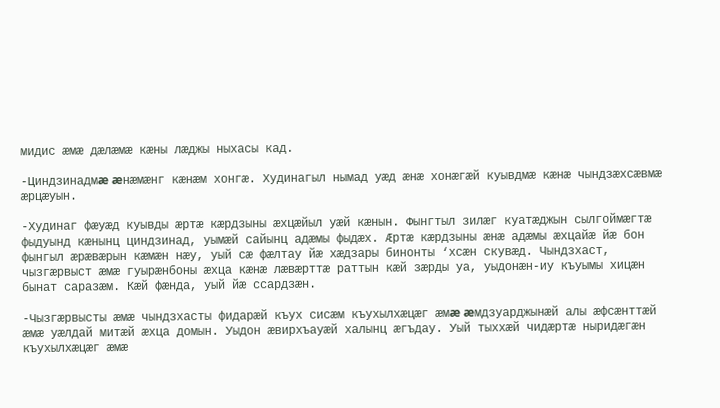мидис æмæ дæлæмæ кæны лæджы ныхасы кад.

-Циндзинадмæ æнæмæнг кæнæм хонгæ. Худинагыл нымад уæд æнæ хонæгæй куывдмæ кæнæ чындзæхсæвмæ æрцæуын.

-Худинаг фæуæд куывды æртæ кæрдзыны æхцæйыл уæй кæнын. Фынгтыл зилæг куатæджын сылгоймæгтæ фыдуынд кæнынц циндзинад, уымæй сайынц адæмы фыдæх. Æртæ кæрдзыны æнæ адæмы æхцайæ йæ бон фынгыл æрæвæрын кæмæн нæу, уый сæ фæлтау йæ хæдзары бинонты ‘хсæн скувæд. Чындзхаст, чызгæрвыст æмæ гуырæнбоны æхца кæнæ лæвæрттæ раттын кæй зæрды уа, уыдонæн-иу къуымы хицæн бынат саразæм. Кæй фæнда, уый йæ ссардзæн.

-Чызгæрвысты æмæ чындзхасты фидарæй къух сисæм къухылхæцæг æмæ æмдзуарджынæй алы æфсæнттæй æмæ уæлдай митæй æхца домын. Уыдон æвирхъауæй халынц æгъдау. Уый тыххæй чидæртæ ныридæгæн къухылхæцæг æмæ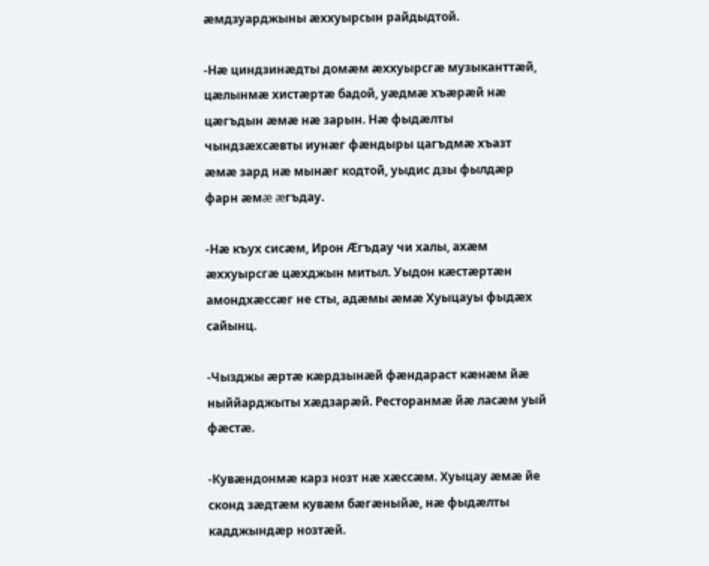æмдзуарджыны æххуырсын райдыдтой.

-Нæ циндзинæдты домæм æххуырсгæ музыканттæй, цæлынмæ хистæртæ бадой, уæдмæ хъæрæй нæ цæгъдын æмæ нæ зарын. Нæ фыдæлты чындзæхсæвты иунæг фæндыры цагъдмæ хъазт æмæ зард нæ мынæг кодтой, уыдис дзы фылдæр фарн æмæ æгъдау.

-Нæ къух сисæм, Ирон Æгъдау чи халы, ахæм æххуырсгæ цæхджын митыл. Уыдон кæстæртæн амондхæссæг не сты, адæмы æмæ Хуыцауы фыдæх сайынц.

-Чызджы æртæ кæрдзынæй фæндараст кæнæм йæ ныййарджыты хæдзарæй. Ресторанмæ йæ ласæм уый фæстæ.

-Кувæндонмæ карз нозт нæ хæссæм. Хуыцау æмæ йе сконд зæдтæм кувæм бæгæныйæ, нæ фыдæлты кадджындæр нозтæй.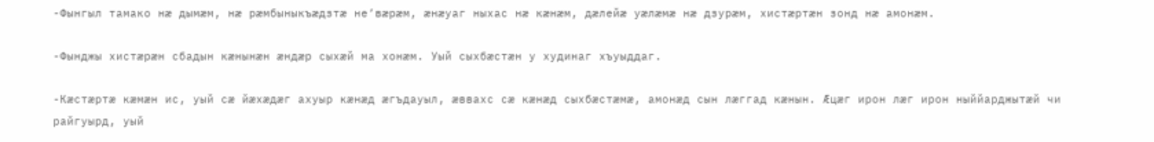-Фынгыл тамако нæ дымæм, нæ рæмбыныкъæдзтæ не’вæрæм, æнæуаг ныхас нæ кæнæм, дæлейæ уæлæмæ нæ дзурæм, хистæртæн зонд нæ амонæм.

-Фынджы хистæрæн сбадын кæнынæн æндæр сыхæй ма хонæм. Уый сыхбæстæн у худинаг хъуыддаг.

-Кæстæртæ кæмæн ис, уый сæ йæхæдæг ахуыр кæнæд æгъдауыл, æввахс сæ кæнæд сыхбæстæмæ, амонæд сын лæггад кæнын. Æцæг ирон лæг ирон ныййарджытæй чи райгуырд, уый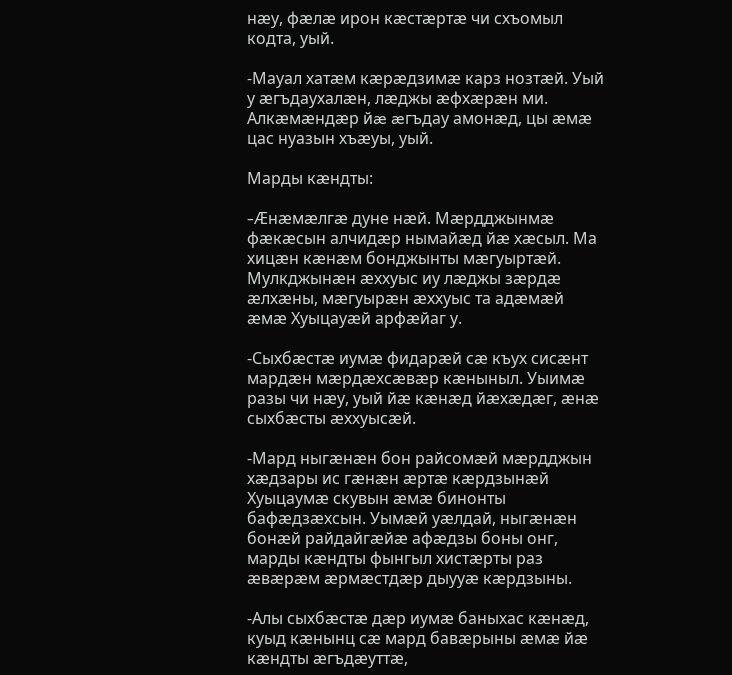нæу, фæлæ ирон кæстæртæ чи схъомыл кодта, уый.

-Мауал хатæм кæрæдзимæ карз нозтæй. Уый у æгъдаухалæн, лæджы æфхæрæн ми. Алкæмæндæр йæ æгъдау амонæд, цы æмæ цас нуазын хъæуы, уый.

Марды кæндты:

-Æнæмæлгæ дуне нæй. Мæрдджынмæ фæкæсын алчидæр нымайæд йæ хæсыл. Ма хицæн кæнæм бонджынты мæгуыртæй. Мулкджынæн æххуыс иу лæджы зæрдæ æлхæны, мæгуырæн æххуыс та адæмæй æмæ Хуыцауæй арфæйаг у.

-Сыхбæстæ иумæ фидарæй сæ къух сисæнт мардæн мæрдæхсæвæр кæныныл. Уыимæ разы чи нæу, уый йæ кæнæд йæхæдæг, æнæ сыхбæсты æххуысæй.

-Мард ныгæнæн бон райсомæй мæрдджын хæдзары ис гæнæн æртæ кæрдзынæй Хуыцаумæ скувын æмæ бинонты бафæдзæхсын. Уымæй уæлдай, ныгæнæн бонæй райдайгæйæ афæдзы боны онг, марды кæндты фынгыл хистæрты раз æвæрæм æрмæстдæр дыууæ кæрдзыны.

-Алы сыхбæстæ дæр иумæ баныхас кæнæд, куыд кæнынц сæ мард бавæрыны æмæ йæ кæндты æгъдæуттæ,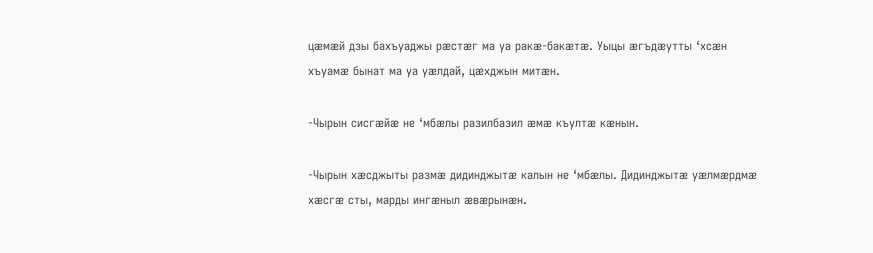цæмæй дзы бахъуаджы рæстæг ма уа ракæ-бакæтæ. Уыцы æгъдæутты ‘хсæн хъуамæ бынат ма уа уæлдай, цæхджын митæн.

-Чырын сисгæйæ не ‘мбæлы разилбазил æмæ къултæ кæнын.

-Чырын хæсджыты размæ дидинджытæ калын не ‘мбæлы. Дидинджытæ уæлмæрдмæ хæсгæ сты, марды ингæныл æвæрынæн.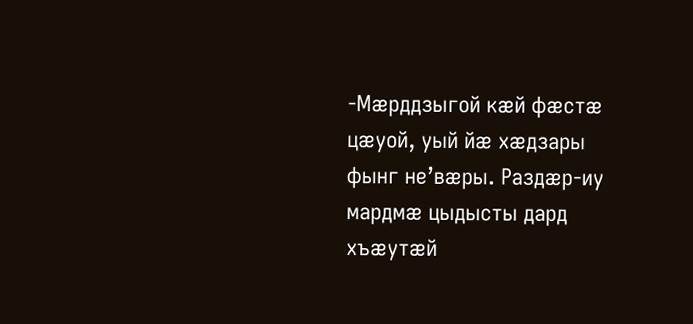-Мæрддзыгой кæй фæстæ цæуой, уый йæ хæдзары фынг не’вæры. Раздæр-иу мардмæ цыдысты дард хъæутæй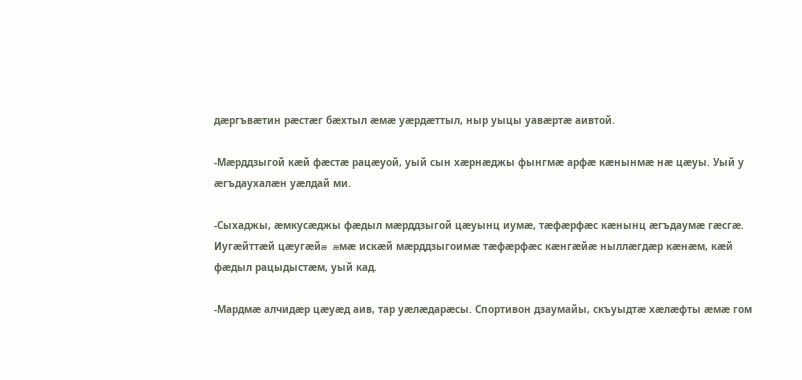дæргъвæтин рæстæг бæхтыл æмæ уæрдæттыл, ныр уыцы уавæртæ аивтой.

-Мæрддзыгой кæй фæстæ рацæуой, уый сын хæрнæджы фынгмæ арфæ кæнынмæ нæ цæуы. Уый у æгъдаухалæн уæлдай ми.

-Сыхаджы, æмкусæджы фæдыл мæрддзыгой цæуынц иумæ, тæфæрфæс кæнынц æгъдаумæ гæсгæ. Иугæйттæй цæугæйæ æмæ искæй мæрддзыгоимæ тæфæрфæс кæнгæйæ ныллæгдæр кæнæм, кæй фæдыл рацыдыстæм, уый кад.

-Мардмæ алчидæр цæуæд аив, тар уæлæдарæсы. Спортивон дзаумайы, скъуыдтæ хæлæфты æмæ гом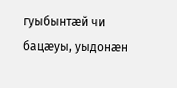гуыбынтæй чи бацæуы, уыдонæн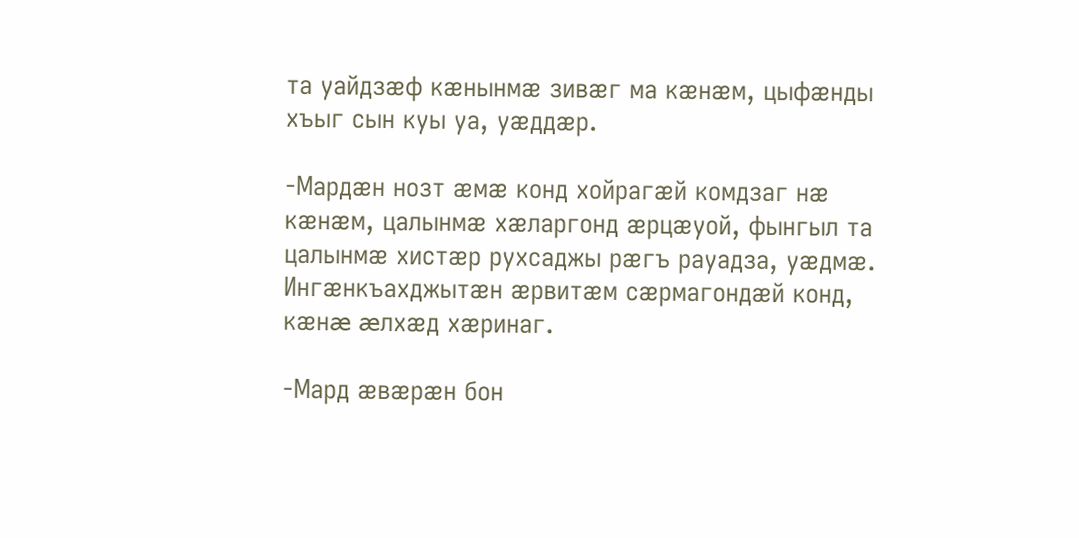та уайдзæф кæнынмæ зивæг ма кæнæм, цыфæнды хъыг сын куы уа, уæддæр.

-Мардæн нозт æмæ конд хойрагæй комдзаг нæ кæнæм, цалынмæ хæларгонд æрцæуой, фынгыл та цалынмæ хистæр рухсаджы рæгъ рауадза, уæдмæ. Ингæнкъахджытæн æрвитæм сæрмагондæй конд, кæнæ æлхæд хæринаг.

-Мард æвæрæн бон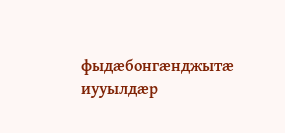фыдæбонгæнджытæ иууылдæр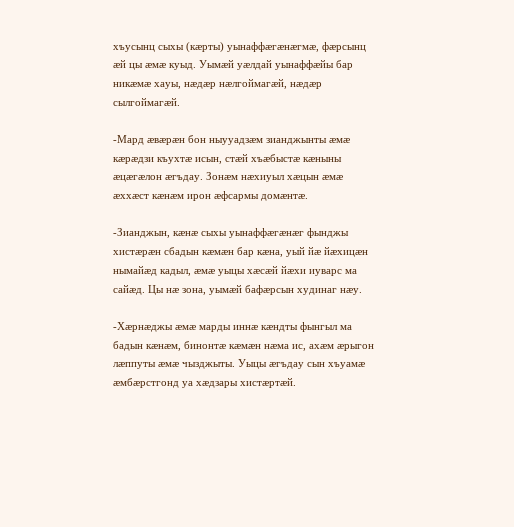хъусынц сыхы (кæрты) уынаффæгæнæгмæ, фæрсынц æй цы æмæ куыд. Уымæй уæлдай уынаффæйы бар никæмæ хауы, нæдæр нæлгоймагæй, нæдæр сылгоймагæй.

-Мард æвæрæн бон ныууадзæм зианджынты æмæ кæрæдзи къухтæ исын, стæй хъæбыстæ кæныны æцæгæлон æгъдау. Зонæм нæхиуыл хæцын æмæ æххæст кæнæм ирон æфсармы домæнтæ.

-Зианджын, кæнæ сыхы уынаффæгæнæг фынджы хистæрæн сбадын кæмæн бар кæна, уый йæ йæхицæн нымайæд кадыл, æмæ уыцы хæсæй йæхи иуварс ма сайæд. Цы нæ зона, уымæй бафæрсын худинаг нæу.

-Хæрнæджы æмæ марды иннæ кæндты фынгыл ма бадын кæнæм, бинонтæ кæмæн нæма ис, ахæм æрыгон лæппуты æмæ чызджыты. Уыцы æгъдау сын хъуамæ æмбæрстгонд уа хæдзары хистæртæй.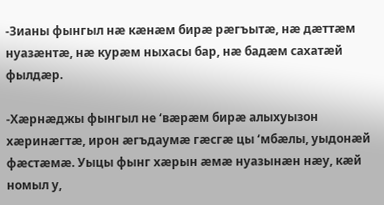-Зианы фынгыл нæ кæнæм бирæ рæгъытæ, нæ дæттæм нуазæнтæ, нæ курæм ныхасы бар, нæ бадæм сахатæй фылдæр.

-Хæрнæджы фынгыл не ‘вæрæм бирæ алыхуызон хæринæгтæ, ирон æгъдаумæ гæсгæ цы ‘мбæлы, уыдонæй фæстæмæ. Уыцы фынг хæрын æмæ нуазынæн нæу, кæй номыл у,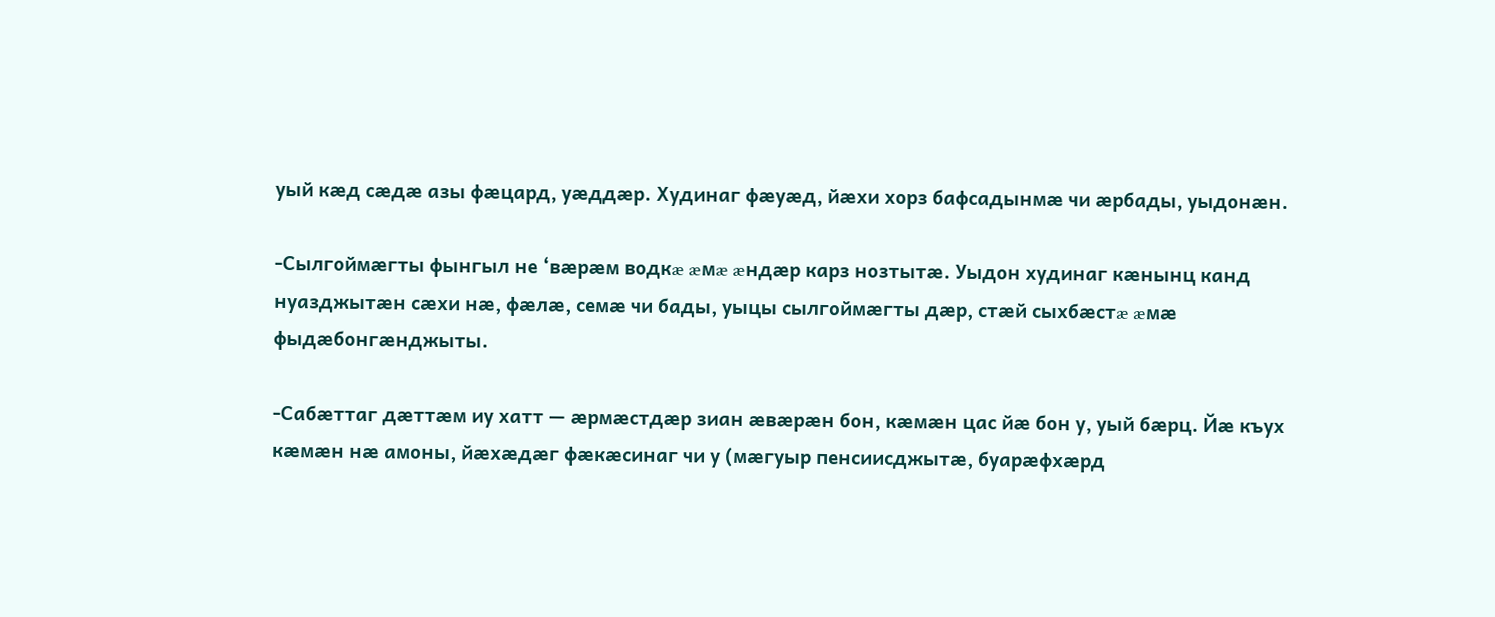уый кæд сæдæ азы фæцард, уæддæр. Худинаг фæуæд, йæхи хорз бафсадынмæ чи æрбады, уыдонæн.

-Сылгоймæгты фынгыл не ‘вæрæм водкæ æмæ æндæр карз нозтытæ. Уыдон худинаг кæнынц канд нуазджытæн сæхи нæ, фæлæ, семæ чи бады, уыцы сылгоймæгты дæр, стæй сыхбæстæ æмæ фыдæбонгæнджыты.

-Сабæттаг дæттæм иу хатт — æрмæстдæр зиан æвæрæн бон, кæмæн цас йæ бон у, уый бæрц. Йæ къух кæмæн нæ амоны, йæхæдæг фæкæсинаг чи у (мæгуыр пенсиисджытæ, буарæфхæрд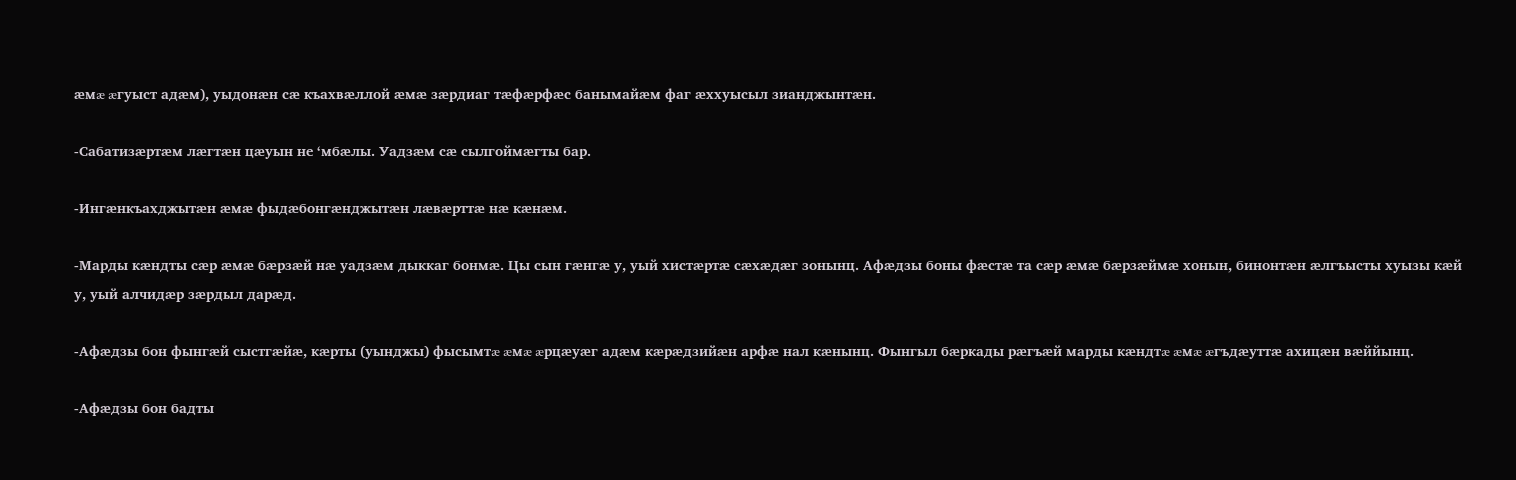æмæ æгуыст адæм), уыдонæн сæ къахвæллой æмæ зæрдиаг тæфæрфæс банымайæм фаг æххуысыл зианджынтæн.

-Сабатизæртæм лæгтæн цæуын не ‘мбæлы. Уадзæм сæ сылгоймæгты бар.

-Ингæнкъахджытæн æмæ фыдæбонгæнджытæн лæвæрттæ нæ кæнæм.

-Марды кæндты сæр æмæ бæрзæй нæ уадзæм дыккаг бонмæ. Цы сын гæнгæ у, уый хистæртæ сæхæдæг зонынц. Афæдзы боны фæстæ та сæр æмæ бæрзæймæ хонын, бинонтæн æлгъысты хуызы кæй у, уый алчидæр зæрдыл дарæд.

-Афæдзы бон фынгæй сыстгæйæ, кæрты (уынджы) фысымтæ æмæ æрцæуæг адæм кæрæдзийæн арфæ нал кæнынц. Фынгыл бæркады рæгъæй марды кæндтæ æмæ æгъдæуттæ ахицæн вæййынц.

-Афæдзы бон бадты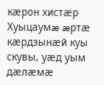кæрон хистæр Хуыцаумæ æртæ кæрдзынæй куы скувы, уæд уым дæлæмæ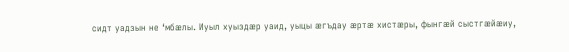сидт уадзын не ‘мбæлы. Иуыл хуыздæр уаид, уыцы æгъдау æртæ хистæры, фынгæй сыстгæйæиу,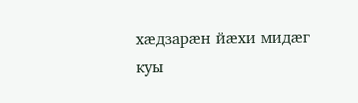хæдзарæн йæхи мидæг куы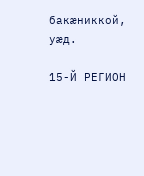бакæниккой, уæд.

15-Й РЕГИОН